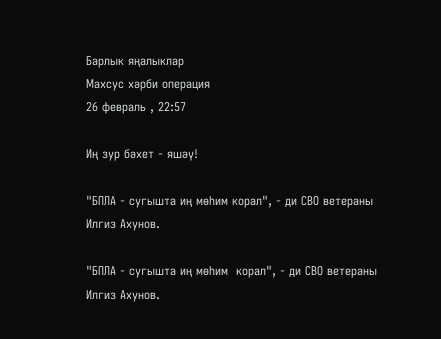Барлык яңалыклар
Махсус хәрби операция
26 февраль , 22:57

Иң зур бәхет - яшәү!

"БПЛА - сугышта иң мөһим корал", - ди СВО ветераны Илгиз Ахунов.

"БПЛА - сугышта иң мөһим  корал", - ди СВО ветераны Илгиз Ахунов.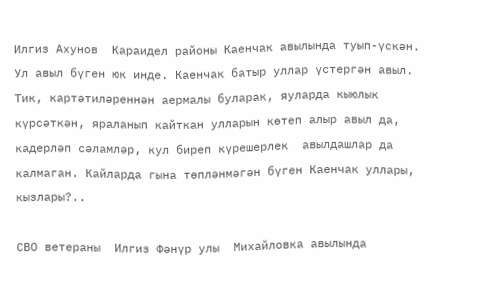Илгиз Ахунов  Караидел районы Каенчак авылында туып-үскән. Ул авыл бүген юк инде. Каенчак батыр уллар үстергән авыл. Тик, картәтиләреннән аермалы буларак, яуларда кыюлык күрсәткән, яраланып кайткан улларын көтеп алыр авыл да, кадерләп сәламләр, кул биреп күрешерлек  авылдашлар да калмаган. Кайларда гына төпләнмәгән бүген Каенчак уллары, кызлары?..

СВО ветераны  Илгиз Фәнүр улы  Михайловка авылында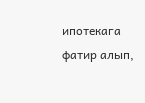ипотекага фатир алып,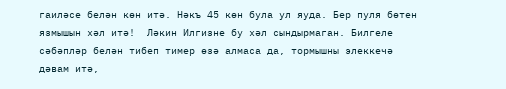гаиләсе белән көн итә. Нәкъ 45 көн була ул яуда. Бер пуля бөтен язмышын хәл итә!  Ләкин Илгизне бу хәл сындырмаган. Билгеле сәбәпләр белән тибеп тимер өзә алмаса да, тормышны элеккечә дәвам итә,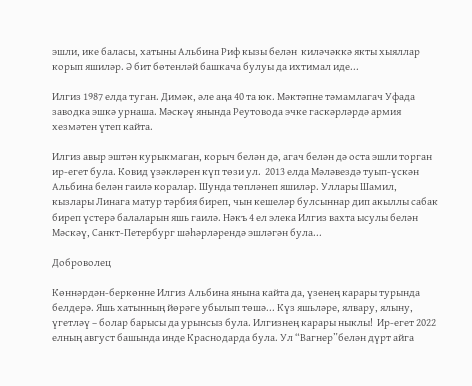эшли, ике баласы, хатыны Альбина Риф кызы белән  киләчәккә якты хыяллар  корып яшиләр. Ә бит бөтенләй башкача булуы да ихтимал иде...

Илгиз 1987 елда туган. Димәк, әле аңа 40 та юк. Мәктәпне тәмамлагач Уфада заводка эшкә урнаша. Мәскәү янында Реутовода эчке гаскәрләрдә армия хезмәтен үтеп кайта.

Илгиз авыр эштән курыкмаган, корыч белән дә, агач белән дә оста эшли торган ир-егет була. Ковид үзәкләрен күп төзи ул.  2013 елда Мәләвездә туып-үскән Альбина белән гаилә коралар. Шунда төпләнеп яшиләр. Уллары Шамил, кызлары Линага матур тәрбия биреп, чын кешеләр булсыннар дип акыллы сабак биреп үстерә балаларын яшь гаилә. Нәкъ 4 ел элека Илгиз вахта ысулы белән Мәскәү, Санкт-Петербург шәһәрләрендә эшләгән була...

Доброволец

Көннәрдән-беркөнне Илгиз Альбина янына кайта да, үзенең карары турында белдерә. Яшь хатынның йөрәге убылып төшә... Күз яшьләре, ялвару, ялыну, үгетләү – болар барысы да урынсыз була. Илгизнең карары ныклы!  Ир-егет 2022 елның август башында инде Краснодарда була. Ул “Вагнер”белән дүрт айга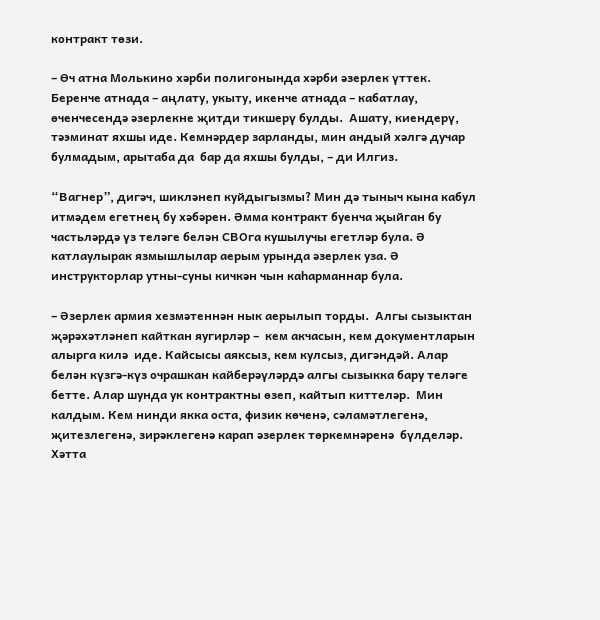контракт төзи.

– Өч атна Молькино хәрби полигонында хәрби әзерлек үттек.  Беренче атнада – аңлату, укыту, икенче атнада – кабатлау, өченчесендә әзерлекне җитди тикшерү булды.  Ашату, киендерү, тәэминат яхшы иде. Кемнәрдер зарланды, мин андый хәлгә дучар булмадым, арытаба да  бар да яхшы булды, – ди Илгиз.

“Вагнер”, дигәч, шикләнеп куйдыгызмы? Мин дә тыныч кына кабул итмәдем егетнең бу хәбәрен. Әмма контракт буенча җыйган бу частьләрдә үз теләге белән СВОга кушылучы егетләр була. Ә катлаулырак язмышлылар аерым урында әзерлек уза. Ә инструкторлар утны-суны кичкән чын каһарманнар була.

– Әзерлек армия хезмәтеннән нык аерылып торды.  Алгы сызыктан җәрәхәтләнеп кайткан яугирләр –  кем акчасын, кем документларын алырга килә  иде. Кайсысы аяксыз, кем кулсыз, дигәндәй. Алар белән күзгә-күз очрашкан кайберәүләрдә алгы сызыкка бару теләге бетте. Алар шунда ук контрактны өзеп, кайтып киттеләр.  Мин калдым. Кем нинди якка оста, физик көченә, сәламәтлегенә, җитезлегенә, зирәклегенә карап әзерлек төркемнәренә  бүлделәр. Хәтта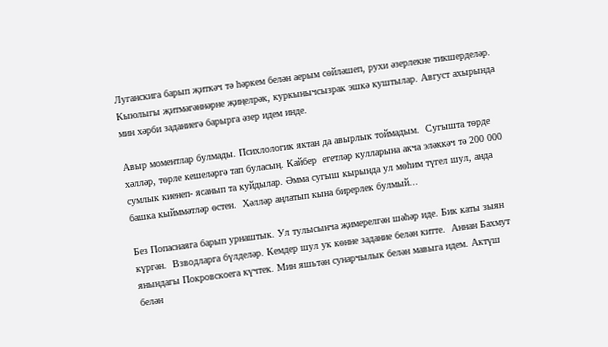Луганскига барып җиткәч тә һәркем белән аерым сөйләшеп, рухи әзерлекне тикшерделәр.  Кыюлыгы җитмәгәннәрне җиңелрәк, куркынычсызрак эшкә куштылар. Август ахырында мин хәрби заданиегә барырга әзер идем инде.

Авыр моментлар булмады. Психлологик яктан да авырлык тоймадым.  Сугышта төрде хәлләр, төрле кешеләргә тап буласың. Кайбер  егетләр кулларына акча эләккәч тә 200 000 сумлык киенеп- ясанып та куйдылар. Әмма сугыш кырында ул мөһим түгел шул, анда башка кыйммәтләр өстен.  Хәлләр аңлатып кына бирерлек булмый...

Без Попаснаяга барып урнаштык. Ул тулысынча җимерелгән шәһәр иде. Бик каты зыян күргән.  Взводларга бүлделәр. Кемдер шул ук көнне задание белән китте.  Аннан Бахмут янындагы Покровскоега күчтек. Мин яшьтән сунарчылык белән мавыга идем. Актүш белән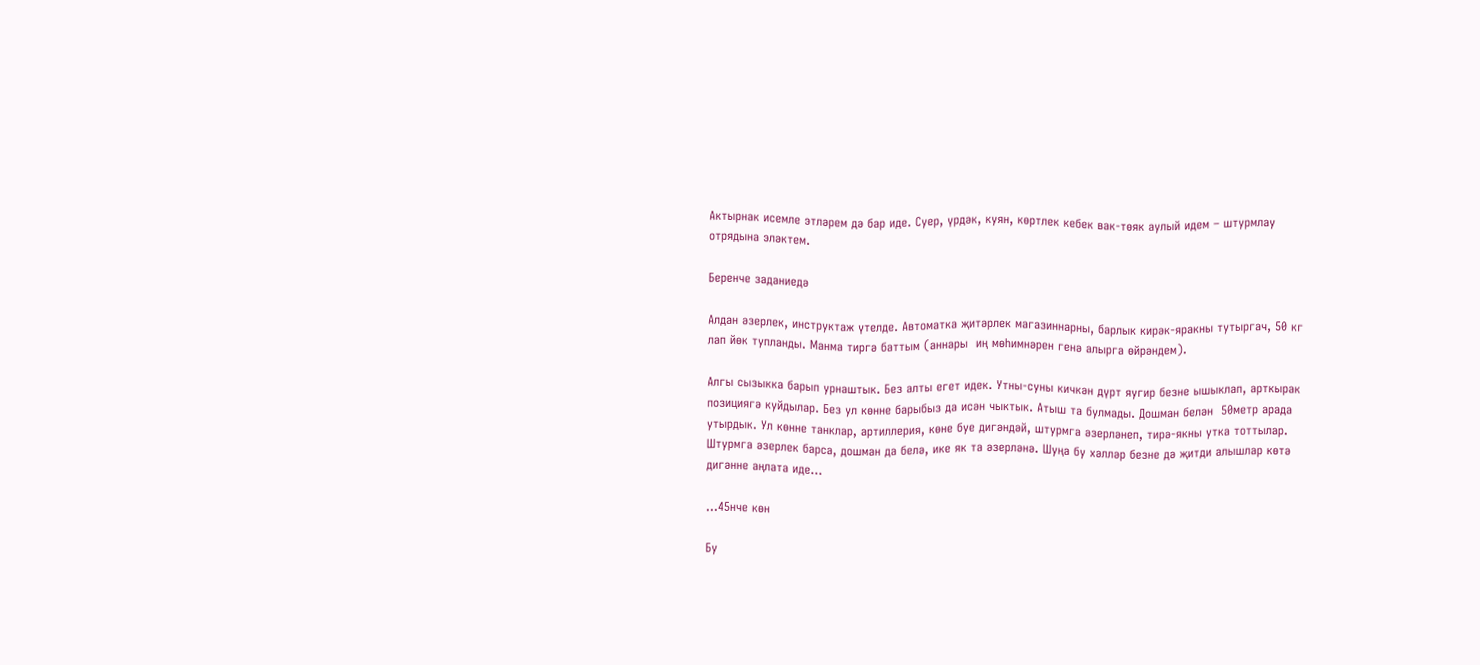Актырнак исемле этләрем дә бар иде. Суер, үрдәк, куян, көртлек кебек вак-төяк аулый идем – штурмлау отрядына эләктем.

Беренче заданиедә

Алдан әзерлек, инструктаж үтелде. Автоматка җитәрлек магазиннарны, барлык кирәк-яракны тутыргач, 50 кг лап йөк тупланды. Манма тиргә баттым (аннары  иң мөһимнәрен генә алырга өйрәндем).

Алгы сызыкка барып урнаштык. Без алты егет идек. Утны-суны кичкән дүрт яугир безне ышыклап, арткырак позициягә куйдылар. Без ул көнне барыбыз да исән чыктык. Атыш та булмады. Дошман белән  50метр арада утырдык. Ул көнне танклар, артиллерия, көне буе дигәндәй, штурмга әзерләнеп, тирә-якны утка тоттылар. Штурмга әзерлек барса, дошман да белә, ике як та әзерләнә. Шуңа бу хәлләр безне дә җитди алышлар көтә дигәнне аңлата иде...

...45нче көн

Бу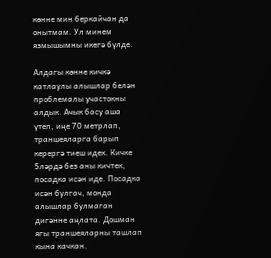көнне мин беркайчан да онытмам. Ул минем язмышымны икегә бүлде.

Алдагы көнне кичкә катлаулы алышлар белән проблемалы участокны  алдык. Ачык басу аша  үтеп, иңе 70 метрлап, траншеяларга барып керергә тиеш идек. Кичке 5ләрдә без аны кичтек, посадка исән иде. Посадка исән булгач, монда алышлар булмаган дигәнне аңлата. Дошман ягы траншеяларны ташлап кына качкан.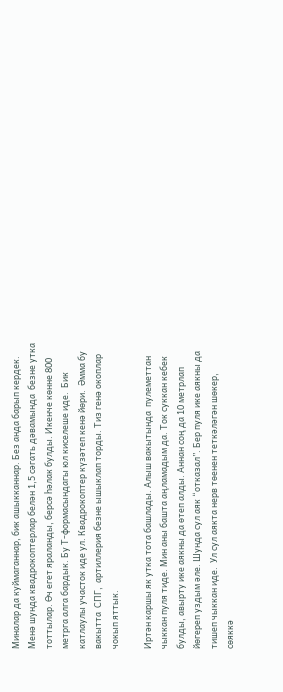Миналар да куймаганнар, бик ашыкканнар. Без анда барып кердек. Менә шунда квадрокоптерлар белән 1,5 сәгать дәвамында  безне утка тоттылар. Өч егет яраланды, берсә һәлак булды. Икенче көнне 800 метрга алга бардык. Бу Т-формасындагы юл киселеше иде.  Бик катлаулы участок иде ул. Квадрокоптер күзәтеп кенә йөри.  Әмма бу вакытта  СПГ,  артиллерия безне ышыклап торды. Тиз генә окоплар чокып яттык.

Иртән каршы як утка тота башлады. Алыш вакытында  пулеметтан чыккан пуля тиде. Мин аны башта аңламадым да. Ток суккан кебек булды, авырту ике аякны да өтеп алды. Аннан соң да 10 метрлап йөгереп уздым әле. Шунда сул аяк “отказал”. Бер пуля ике аякны да тишеп чыккан иде.  Ул сул аякта нерв төенен теткәләгән шөкер, сөяккә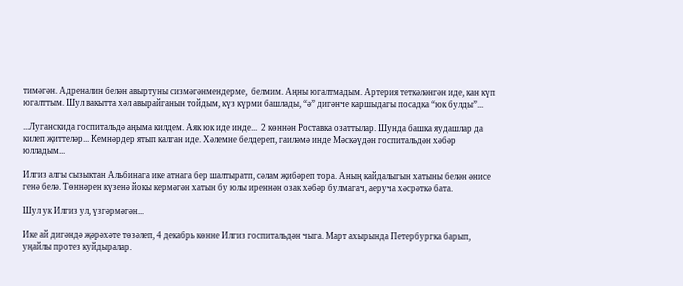тимәгән. Адреналин белән авыртуны сизмәгәнмендерме,  белмим. Аңны югалтмадым. Артерия теткәләнгән иде, кан күп югалттым. Шул вакытта хәл авырайганын тойдым, күз күрми башлады, “ә” дигәнче каршыдагы посадка “юк булды”...

...Луганскида госпитальдә аңыма килдем. Аяк юк иде инде...  2 көннән Роставка озаттылар. Шунда башка яудашлар да килеп җиттеләр... Кемнәрдер ятып калган иде. Хәлемне белдереп, гаиләмә инде Мәскәүдән госпитальдән хәбәр юлладым...

Илгиз алгы сызыктан Альбинага ике атнага бер шалтыратп, сәлам җибәреп тора. Аның кайдалыгын хатыны белән әнисе генә белә. Төннәрен күзенә йокы кермәгән хатын бу юлы иреннән озак хәбәр булмагач, аеруча хәсрәткә бата.

Шул ук Илгиз ул, үзгәрмәгән...

Ике ай дигәндә җәрәхәте төзәлеп, 4 декабрь көнне Илгиз госпитальдән чыга. Март ахырында Петербургка барып, уңайлы протез куйдыралар.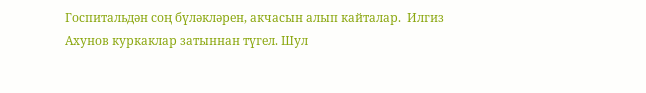Госпитальдән соң бүләкләрен, акчасын алып кайталар.  Илгиз Ахунов куркаклар затыннан түгел. Шул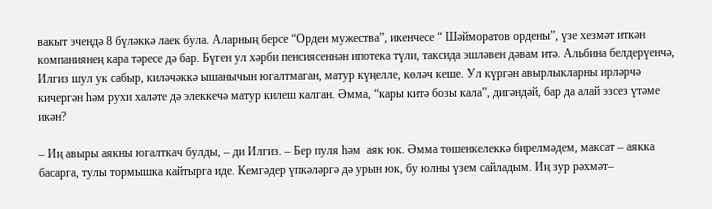вакыт эчендә 8 бүләккә лаек була. Аларның берсе “Орден мужества”, икенчесе “ Шәйморатов ордены”, үзе хезмәт иткән компаниянең кара тәресе дә бар. Бүген ул хәрби пенсиясеннән ипотека түли, таксида эшләвен дәвам итә. Альбина белдерүенчә, Илгиз шул ук сабыр, киләчәккә ышанычын югалтмаган, матур күңелле, көләч кеше. Ул күргән авырлыкларны ирләрчә кичергән һәм рухи халәте дә элеккечә матур килеш калган. Әмма, “кары китә бозы кала”, дигәндәй, бар да алай эзсез үтәме икән?

– Иң авыры аякны югалткач булды, – ди Илгиз. – Бер пуля һәм  аяк юк. Әмма төшенкелеккә бирелмәдем, максат – аякка басарга, тулы тормышка кайтырга иде. Кемгәдер үпкәләргә дә урын юк, бу юлны үзем сайладым. Иң зур рәхмәт–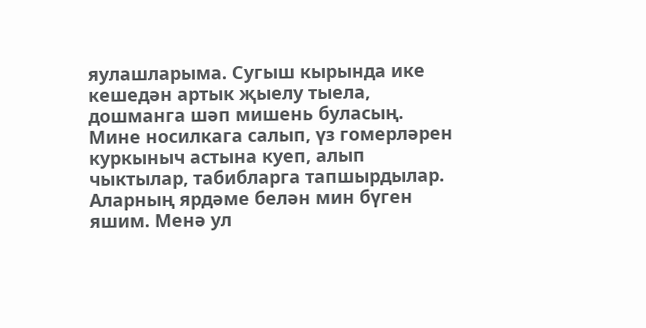яулашларыма. Сугыш кырында ике кешедән артык җыелу тыела, дошманга шәп мишень буласың. Мине носилкага салып, үз гомерләрен куркыныч астына куеп, алып чыктылар, табибларга тапшырдылар. Аларның ярдәме белән мин бүген яшим. Менә ул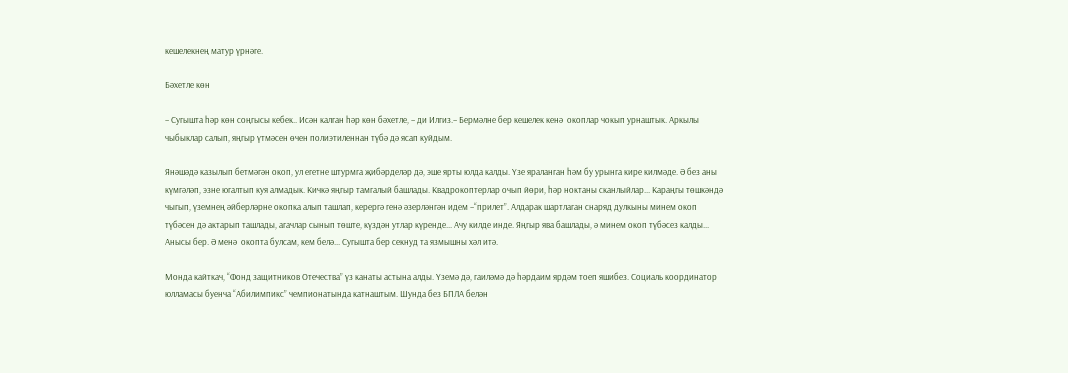кешелекнең матур үрнәге.

Бәхетле көн

– Сугышта һәр көн соңгысы кебек.. Исән калган һәр көн бәхетле, – ди Илгиз.– Бермәлне бер кешелек кенә  окоплар чокып урнаштык. Аркылы чыбыклар салып, яңгыр үтмәсен өчен полиэтиленнан түбә дә ясап куйдым.

Янәшәдә казылып бетмәгән окоп, ул егетне штурмга җибәрделәр дә, эше ярты юлда калды. Үзе яраланган һәм бу урынга кире килмәде. Ә без аны күмгәләп, эзне югалтып куя алмадык. Кичкә яңгыр тамгалый башлады. Квадрокоптерлар очып йөри, һәр ноктаны сканлыйлар... Караңгы төшкәндә чыгып, үземнең әйберләрне окопка алып ташлап, керергә генә әзерләнгән идем –“прилет”. Алдарак шартлаган снаряд дулкыны минем окоп түбәсен дә актарып ташлады, агачлар сынып төште, күздән утлар күренде... Ачу килде инде. Яңгыр ява башлады, ә минем окоп түбәсез калды... Анысы бер. Ә менә  окопта булсам, кем белә... Сугышта бер секнуд та язмышны хәл итә.

Монда кайткач, “Фонд защитников Отечества” үз канаты астына алды. Үземә дә, гаиләмә дә һәрдаим ярдәм тоеп яшибез. Социаль координатор юлламасы буенча “Абилимпикс” чемпионатында катнаштым. Шунда без БПЛА белән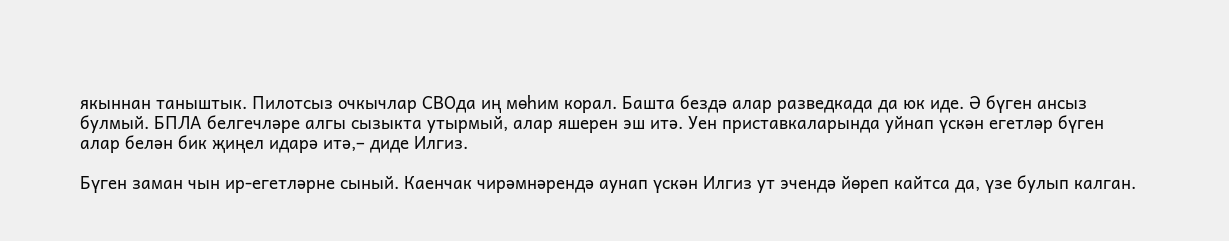якыннан таныштык. Пилотсыз очкычлар СВОда иң мөһим корал. Башта бездә алар разведкада да юк иде. Ә бүген ансыз булмый. БПЛА белгечләре алгы сызыкта утырмый, алар яшерен эш итә. Уен приставкаларында уйнап үскән егетләр бүген алар белән бик җиңел идарә итә,– диде Илгиз.

Бүген заман чын ир-егетләрне сыный. Каенчак чирәмнәрендә аунап үскән Илгиз ут эчендә йөреп кайтса да, үзе булып калган.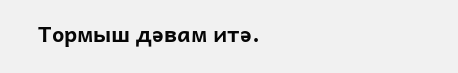Тормыш дәвам итә.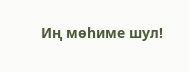Иң мөһиме шул!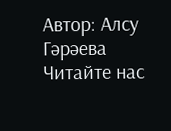Автор: Алсу Гәрәева
Читайте нас